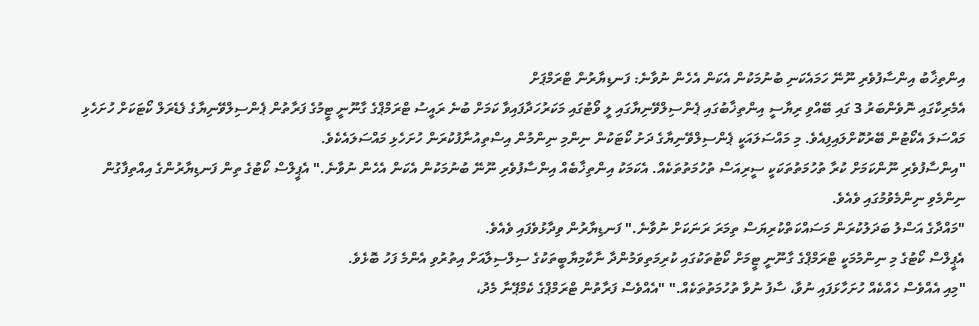އިންތިޚާބު އިންސާފުވެރި ނޫނޭ ހަމައެކަނި ބުނުމަކުން އެކަން އެހެން ނުވާނެ: ފަނޑިޔާރުން ޓްރަމްޕަށް
އެމެރިކާގައި ނޮވެންބަރު 3 ގައި ބޭއްވި ރިޔާސީ އިންތިޚާބުގައި ޕެންސިލްވޭނިޔާގައި ލީ ވޯޓުގައި މަކަރުހަދާފައިވާ ކަމަށް ބުނެ ރައީސު ޓްރަމްޕްގެ ގާނޫނީ ޓީމުގެ ފަރާތުން ޕެންސިލްވޭނިޔާގެ ފެޑެރަލް ކޯޓަކަށް ހުށަހެޅި މައްސަލަ އެކޯޓުން ބޭރުކޮށްލައިފިއެވެ. މި މައްސަލައަކީ ޕެންސިލްވޭނިޔާގެ ދަށު ކޯޓަކުން ނިންމި ނިންމުން އިސްތިއުނާފުކުރަން ހުށަހެޅި މައްސަލައެކެވެ.
"އިންސާފުވެރި ނޫންކަމަށް ކުރާ ތުހުމަތުތަކަކީ ސީރިއަސް ތުހުމަތުތަކެއް. އެކަމަކު އިންތިޚާބެއް އިންސާފުވެރި ނޫނޭ ބުނުމަކުން އެކަން އެހެން ނުވާނެ." އެޕީލްސް ކޯޓުގެ ތިން ފަނޑިޔާރުންގެ އިއްތިފާގުން ނިންމެވި ނިންމެވުމުގައި ވެއެވެ.
"މައްދާގެ އަސްލު ބަދަލުކުރަން މަސައްކަތްކުރިޔަސް ތިމަރަ ރަނަކަށް ނުވާނެ." ފަނޑިޔާރުން ވިދާޅުވެފައި ވެއެވެ.
އެޕީލްސް ކޯޓުގެ މި ނިންމުމަކީ ޓްރަމްޕްގެ ގާނޫނީ ޓީމަށް ކޯޓުތަކުގައި ކުރިމަތިވަމުންދާ ނާކާމިޔާބީތަކުގެ ސިލްސިލާއަށް އިތުރުވި އެންމެ ފަހު ބޮޅެވެ.
"މިއި އެއްވެސް ހެއްކެއް ހުށަހާޅަފައި ނުވާ، ސާފު ނުވާ ތުހުމަތުތަކެއް." "އެއްވެސް ފަރާތުން ޓްރަމްޕްގެ ކެމްޕޭނާ މެދު،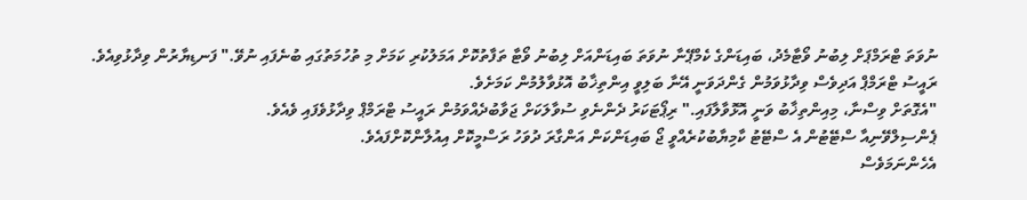ނުވަތަ ޓްރަމްޕަށް ލިބުނު ވޯޓާމެދު، ބައިޑަންގެ ކެމްޕޭނާ ނުވަތަ ބައިޑަންއަށް ލިބުނު ވޯޓާ ތަފާތުކޮށް އަމަލުކުރި ކަމަށް މި ތުހުމަތުގައި ބުނެފައި ނުވޭ." ފަނޑިޔާރުން ވިދާޅުވިއެވެ.
ރައީސު ޓްރަމްޕް އަދިވެސް ވިދާޅުވަމުން ގެންދަވަނީ އޭނާ ބަލިވީ އިންތިޚާބު އޮޅުވާލުމުން ކަމަށެވެ.
"އެގޮތަށް ވިސްނާ، މިއިންތިޚާބު ވަނީ އޮޅޮވާލާފައި." ރިޕޯޓަކަރު ދެންނެވި ސުވާލަކަށް ޖަވާބުދެއްވަމުން ރައީސު ޓްރަމްޕް ވިދާޅުވެފައި ވެއެވެ.
ޕެންސިލްވޭނިއާ ސްޓޭޓުން އެ ސްޓޭޓު ކާމިޔާބުކުރެއްވީ ޖޯ ބައިޑަންކަން އަންގާރަ ދުވަހު ރަސްމީކޮށް އިއުލާންކޮށްފައެވެ.
އެހެންނަމަވެސް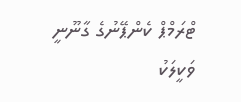ޓްރަމްޕް ކެންޕޭނުގެ ގާނޫނީ ވަކީލަކު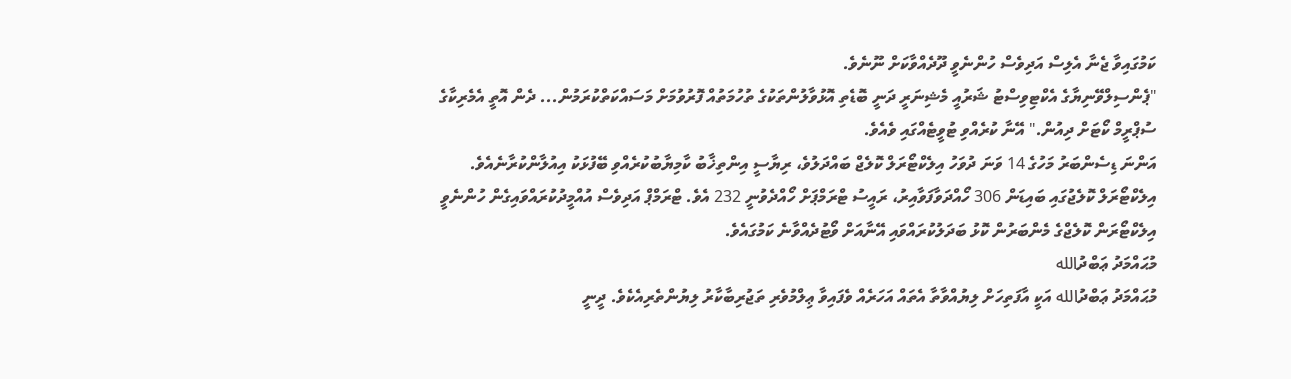ކަމުގައިވާ ޖެނާ އެލިސް އަދިވެސް ހުންނެވީ ދޫދެއްވާކަށް ނޫނެވެ.
"ޕެންސިލްވޭނިޔާގެ އެކްޓިވިސްޓު ޝަރުއީ މެޝިނަރީ ދަނީ ބޮޑެތި އޮޅުވާލުންތަކުގެ ތުހުމަތުއް ފޮރުވުމަށް މަސައްކަތްކުރަމުން... ދެން އޮތީ އެމެރިކާގެ ސުޕްރީމް ކޯޓަށް ދިއުން." އޭނާ ކުރެއްވި ޓުވީޓެއްގައި ވެއެވެ.
އަންނަ ޑިސެންބަރު މަހުގެ 14 ވަނަ ދުވަހު އިލެކްޓޯރަލް ކޮލެޖް ބައްދަލުވެ، ރިޔާސީ އިންތިޚާބު ކާމިޔާބުކުރެއްވި ބޭފުޅަކު އިއުލާންކުރާނެއެވެ. އިލެކްޓޯރަލް ކޮލެޖުގައި ބައިޑަން 306 ހޯއްދަވާފަވާއިރު، ރައީސު ޓްރަމްޕަށް ހޯއްދެވުނީ 232 އެވެ. ޓްރަމްޕް އަދިވެސް އުއްމީދުކުރައްވައިގެން ހުންނެވީ އިލެކްޓޯރަން ކޮލެޖްގެ މެންބަރުން ކޮޅު ބަދަލުކުރައްވައި އޭނާއަށް ވޯޓުދެއްވާނެ ކަމުގައެވެ.
މުޙައްމަދު ޢަބްދުالله
މުޙައްމަދު ޢަބްދުالله އަކީ އާފަތިހަށް ލިޔުއްވާތާ އެތައް އަހަރެއް ވެފައިވާ ޢިލްމުވެރި ތަޖުރިބާކާރު ލިޔުންތެރިއެކެވެ. ދީނީ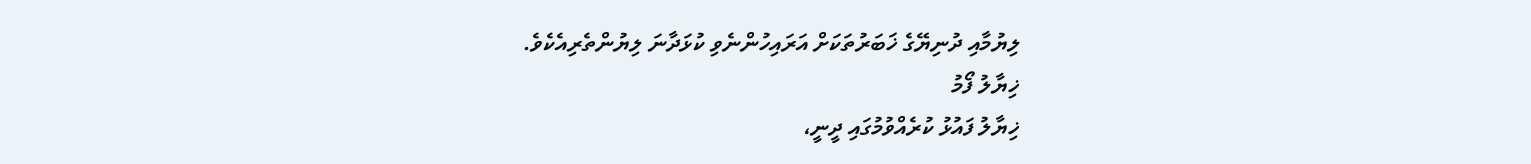ލިޔުމާއި ދުނިޔޭގެ ޚަބަރުތަކަށް އަރައިހުންނެވި ކުޅަދާނަ ލިޔުންތެރިއެކެވެ.
ޚިޔާލު ފޯމު
ޚިޔާލު ފައުޅު ކުރެއްވުމުގައި ދީނީ،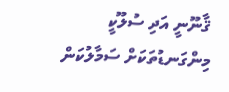ޤާނޫނީ އަދި ސުލޫކީ މިންގަނޑުތަކަށް ސަމާލުކަން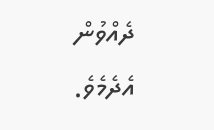ދެއްވުން އެދެމެވެ.